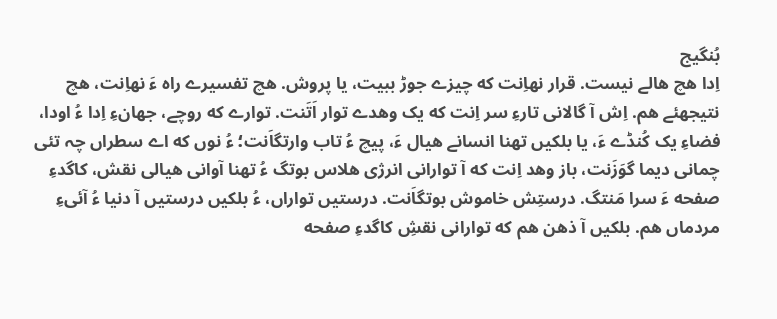بُنگیج
اِدا هچ هالے نیست. قرار نهاِنت که چیزے جوڑ ببیت، یا پروش. هچ تفسیرے راه ءَ نهاِنت، هچ نتیجهئے هم. اِش آ گالانی تارءِ سر اِنت که یک وهدے توار اَتَنت. توارے که روچے، جهانءِ اِدا ءُ اودا، فضاءِ یک کُنڈے ءَ، یا بلکیں تهنا انسانے هیال ءَ، پیچ ءُ تاب وارتگاَنت؛ ءُ نوں که اے سطراں چہ تئی چمانی دیما گوَزَنت، باز وهد اِنت که آ توارانی انرژی هلاس بوتگ ءُ تهنا آوانی هیالی نقش، کاگدءِ صفحه ءَ سرا مَنتگ. درستِش خاموش بوتگاَنت. درستیں تواراں، ءُ بلکیں درستیں آ دنیا ءُ آئیءِ مردماں هم. بلکیں آ ذهن هم که توارانی نقشِ کاگدءِ صفحه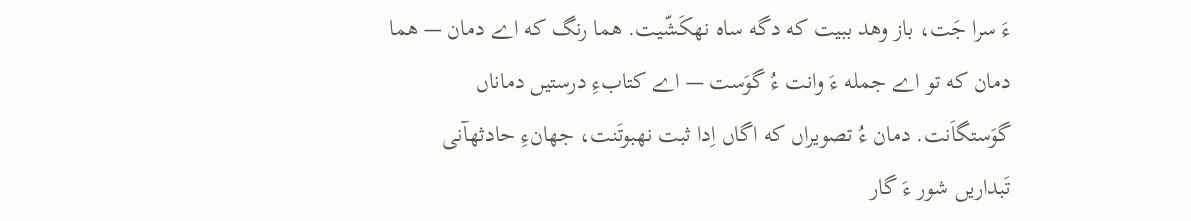ءَ سرا جَت، باز وهد ببیت که دگه ساه نهکَشّیت. هما رنگ که اے دمان — هما دمان که تو اے جمله ءَ وانت ءُ گوَست — اے کتابءِ درستیں دماناں گوَستگاَنت. دمان ءُ تصویراں که اگاں اِدا ثبت نهبوتَنت، جهانءِ حادثهآنی تَبداریں شور ءَ گار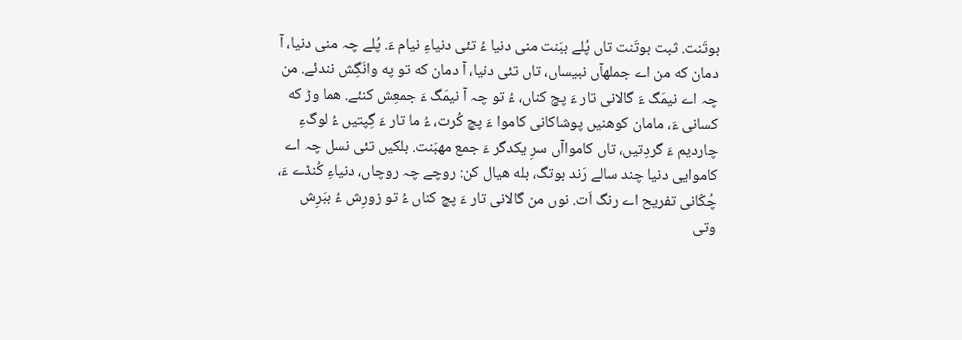بوتَنت. ثبت بوتَنت تاں پُلے ببَنت منی دنیا ءُ تئی دنیاءِ نیام ءَ. پُلے چہ منی دنیا، آ دمان که من اے جملهآں نبیساں، تاں تئی دنیا، آ دمان که تو په وانَگِش نندئے. من چہ اے نیمَگ ءَ گالانی تار ءَ پچ کناں، ءُ تو چہ آ نیمَگ ءَ جمعِش کنئے. هما وڑ که کسانی ءَ، مامان کوهنیں پوشاکانی کاموا ءَ پچ کُرت، ءُ ما تار ءَ گِپتیں ءُ لوگءِ چاردیم ءَ گردِتیں، تاں کامواآں سرِ یکدگر ءَ جمع مهبَنت. بلکیں تئی نسل چہ اے کاموایی دنیا چند سالے رَند بوتگ، بله هیال کن: روچے چہ روچاں، دنیاءِ کُنڈے ءَ، چُکّانی تفریح اے رنگ اَت. نوں من گالانی تار ءَ پچ کناں ءُ تو زورِش ءُ ببَرِش وتی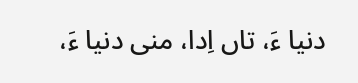دنیا ءَ، تاں اِدا، منی دنیا ءَ،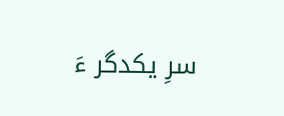سرِ یکدگر ءَ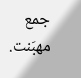جمع مهبَنت.